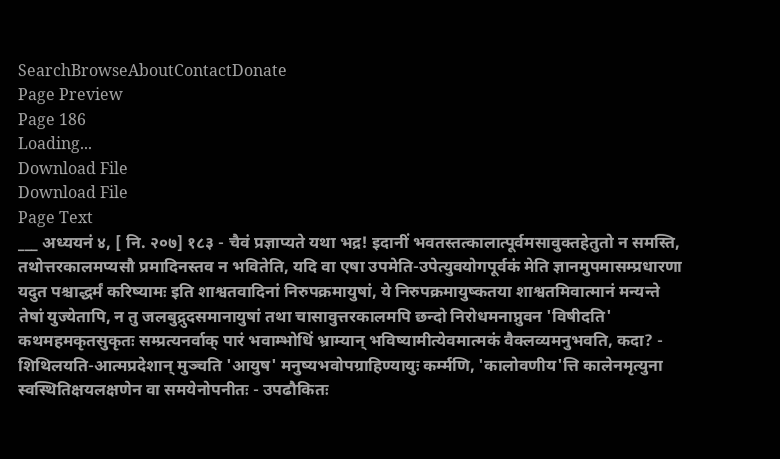SearchBrowseAboutContactDonate
Page Preview
Page 186
Loading...
Download File
Download File
Page Text
___ अध्ययनं ४, [ नि. २०७] १८३ - चैवं प्रज्ञाप्यते यथा भद्र! इदानीं भवतस्तत्कालात्पूर्वमसावुक्तहेतुतो न समस्ति, तथोत्तरकालमप्यसौ प्रमादिनस्तव न भवितेति, यदि वा एषा उपमेति-उपेत्युवयोगपूर्वकं मेति ज्ञानमुपमासम्प्रधारणा यदुत पश्चाद्धर्मं करिष्यामः इति शाश्वतवादिनां निरुपक्रमायुषां, ये निरुपक्रमायुष्कतया शाश्वतमिवात्मानं मन्यन्ते तेषां युज्येतापि, न तु जलबुद्रुदसमानायुषां तथा चासावुत्तरकालमपि छन्दो निरोधमनाप्नुवन 'विषीदति' कथमहमकृतसुकृतः सम्प्रत्यनर्वाक् पारं भवाम्भोधिं भ्राम्यान् भविष्यामीत्येवमात्मकं वैक्लव्यमनुभवति, कदा? - शिथिलयति-आत्मप्रदेशान् मुञ्चति 'आयुष' मनुष्यभवोपग्राहिण्यायुः कर्म्मणि, 'कालोवणीय'त्ति कालेनमृत्युना स्वस्थितिक्षयलक्षणेन वा समयेनोपनीतः - उपढौकितः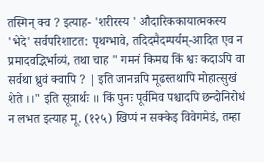तस्मिन् क्व ? इत्याह- 'शरीरस्य ' औदारिककायात्मकस्य 'भेदे' सर्वपरिशाटत: पृथग्भावे, तदिदमैदम्पर्यम्-आदित एव न प्रमादवद्भिर्भाव्यं, तथा चाह " गमनं किमद्य किं श्वः कदाऽपि वा सर्वथा ध्रुवं क्वापि ? | इति जानन्नपि मूढस्तथापि मोहात्सुखं शेते ।।" इति सूत्रार्थः ॥ किं पुनः पूर्वमिव पश्चादपि छन्दोनिरोधं न लभत इत्याह मू. (१२५) खिप्पं न सक्केइ विवेगमेडं, तम्हा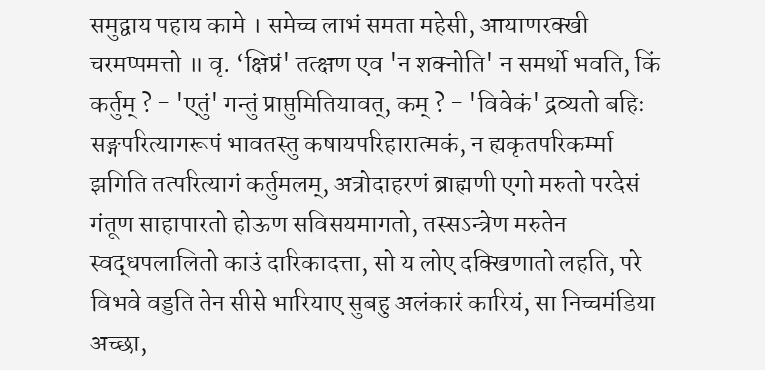समुद्वाय पहाय कामे । समेच्च लाभं समता महेसी, आयाणरक्खी चरमप्पमत्तो ॥ वृ. ‘क्षिप्रं' तत्क्षण एव 'न शक्नोति' न समर्थो भवति, किं कर्तुम् ? - 'एतुं' गन्तुं प्राप्तुमितियावत्, कम् ? - 'विवेकं' द्रव्यतो बहिः सङ्गपरित्यागरूपं भावतस्तु कषायपरिहारात्मकं, न ह्यकृतपरिकर्म्मा झगिति तत्परित्यागं कर्तुमलम्, अत्रोदाहरणं ब्राह्मणी एगो मरुतो परदेसं गंतूण साहापारतो होऊण सविसयमागतो, तस्सऽन्त्रेण मरुतेन स्वद्धपलालितो काउं दारिकादत्ता, सो य लोए दक्खिणातो लहति, परे विभवे वड्डति तेन सीसे भारियाए सुबहु अलंकारं कारियं, सा निच्चमंडिया अच्छा,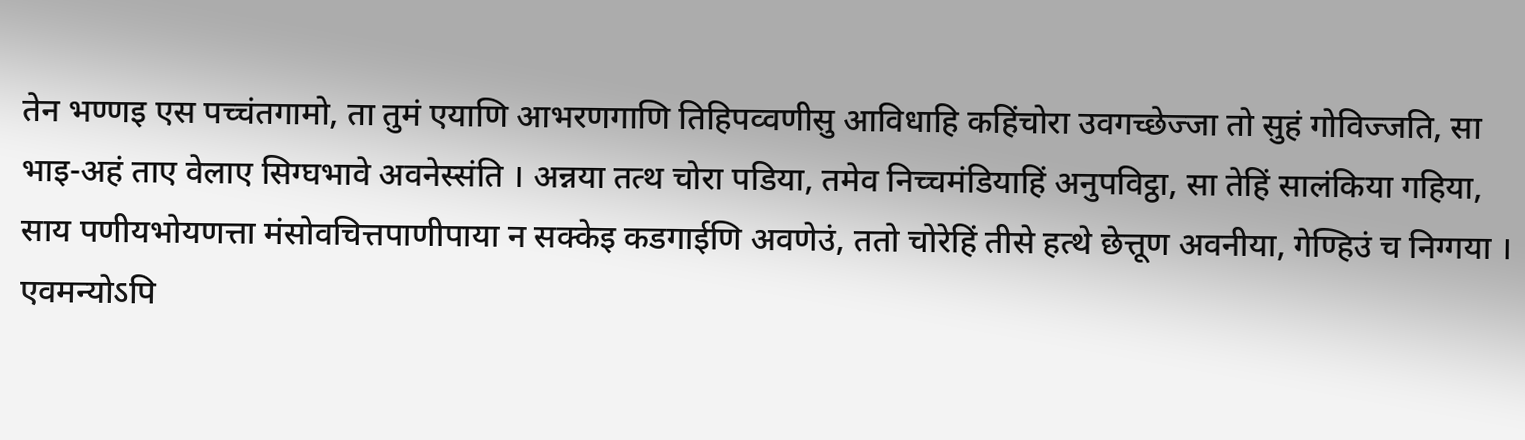तेन भण्णइ एस पच्चंतगामो, ता तुमं एयाणि आभरणगाणि तिहिपव्वणीसु आविधाहि कहिंचोरा उवगच्छेज्जा तो सुहं गोविज्जति, सा भाइ-अहं ताए वेलाए सिग्घभावे अवनेस्संति । अन्नया तत्थ चोरा पडिया, तमेव निच्चमंडियाहिं अनुपविट्ठा, सा तेहिं सालंकिया गहिया, साय पणीयभोयणत्ता मंसोवचित्तपाणीपाया न सक्केइ कडगाईणि अवणेउं, ततो चोरेहिं तीसे हत्थे छेत्तूण अवनीया, गेण्हिउं च निग्गया । एवमन्योऽपि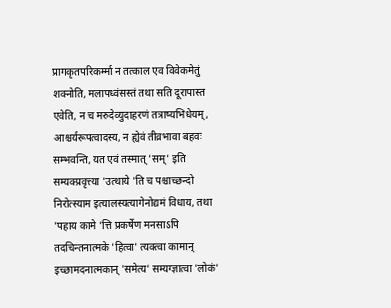प्रागकृतपरिकर्म्मा न तत्काल एव विवेकमेतुं शक्नोति, मलापध्वंसस्तं तथा सति दूरापास्त एवेति, न च मरुदेव्युदाहरणं तत्राष्यभिधेयम्, आश्चर्यरूपत्वादस्य, न ह्येवं तीव्रभावा बहवः सम्भवन्ति, यत एवं तस्मात् 'सम्' इति सम्यक्प्रवृत्त्या 'उत्थाये 'ति च पश्चाच्छन्दो निरोत्स्याम इत्यालस्यत्यागेनोद्यमं विधाय, तथा 'पहाय कामे 'त्ति प्रकर्षेण मनसाऽपि तदचिन्तनात्मके 'हित्वा' त्यक्त्वा कामान् इच्छामदनात्मकान् 'समेत्य' सम्यग्ज्ञात्वा 'लोकं'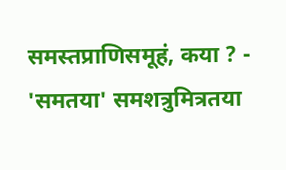समस्तप्राणिसमूहं, कया ? - 'समतया' समशत्रुमित्रतया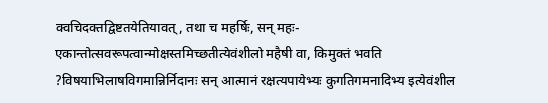क्वचिदक्तद्विष्टतयेतियावत्, तथा च महर्षिः, सन् महः-एकान्तोत्सवरूपत्वान्मोक्षस्तमिच्छतीत्येवंशीलो महैषी वा, किमुक्तं भवति ?विषयाभिलाषविगमान्निर्निदानः सन् आत्मानं रक्षत्यपायेभ्यः कुगतिगमनादिभ्य इत्येवंशील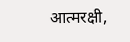आत्मरक्षी,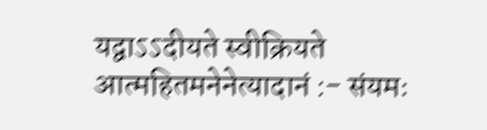यद्वाऽऽदीयते स्वीक्रियते आत्महितमनेनेत्यादानं :- संयमः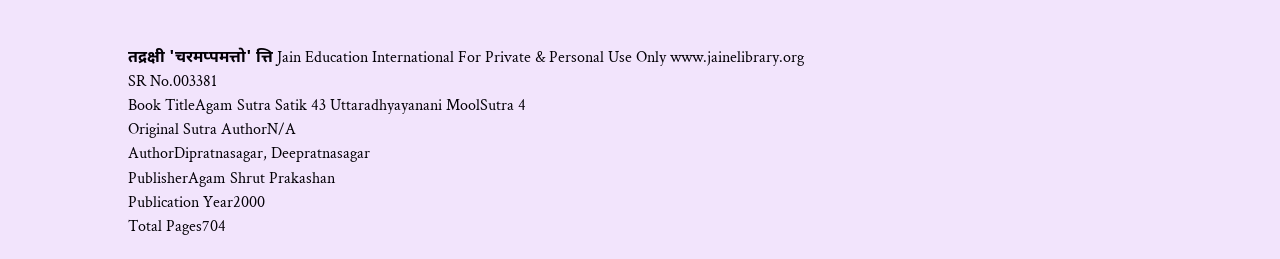तद्रक्षी 'चरमप्पमत्तो' त्ति Jain Education International For Private & Personal Use Only www.jainelibrary.org
SR No.003381
Book TitleAgam Sutra Satik 43 Uttaradhyayanani MoolSutra 4
Original Sutra AuthorN/A
AuthorDipratnasagar, Deepratnasagar
PublisherAgam Shrut Prakashan
Publication Year2000
Total Pages704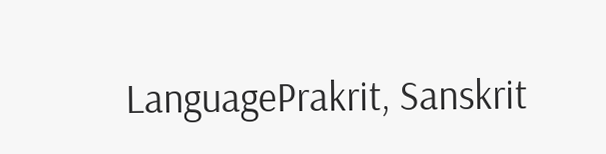LanguagePrakrit, Sanskrit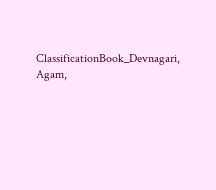ClassificationBook_Devnagari, Agam,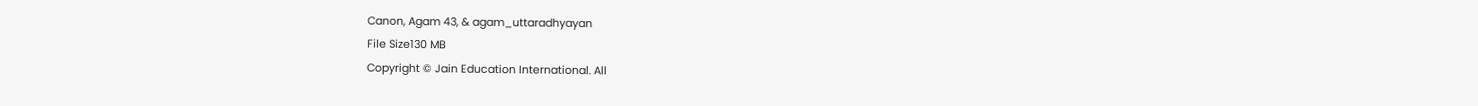Canon, Agam 43, & agam_uttaradhyayan
File Size130 MB
Copyright © Jain Education International. All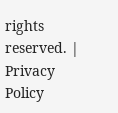rights reserved. | Privacy Policy